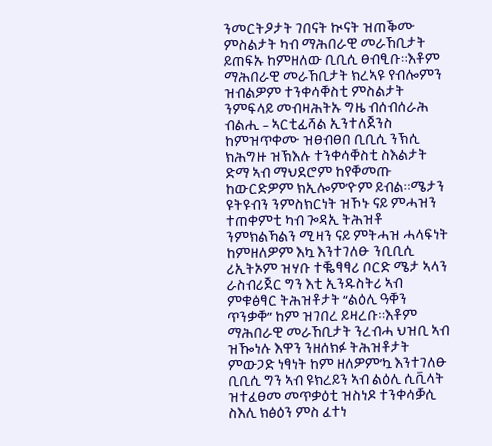ንመርትዖታት ገበናት ኲናት ዝጠቕሙ ምስልታት ካብ ማሕበራዊ መራኸቢታት ይጠፍኡ ከምዘለው ቢቢሲ ፀብፂቡ።እቶም ማሕበራዊ መራኸቢታት ክረኣዩ የብሎምን ዝብልዎም ተንቀሳቐስቲ ምስልታት ንምፍላይ መብዛሕትኡ ግዜ ብሰብሰራሕ ብልሒ – ኣርቲፊሻል ኢንተለጀንስ ከምዝጥቀሙ ዝፀብፀበ ቢቢሲ ንኽሲ ክሕግዙ ዝኽእሉ ተንቀሳቐስቲ ስእልታት ድማ ኣብ ማህደሮም ከየቐመጡ ከውርድዎም ክኢሎም’ዮም ይብል።ሜታን ዩትዩብን ንምስክርነት ዝኾኑ ናይ ምሓዝን ተጠቀምቲ ካብ ጐዳኢ ትሕዝቶ ንምክልኻልን ሚዛን ናይ ምትሓዝ ሓላፍነት ከምዘለዎም እኳ እንተገለፁ ንቢቢሲ ሪኢትኦም ዝሃቡ ተቘፃፃሪ ቦርድ ሜታ ኣላን ራስብሪጀር ግን እቲ ኢንዱስትሪ ኣብ ምቁፅፃር ትሕዝቶታት “ልዕሊ ዓቐን ጥንቃቐ” ከም ዝገበረ ይዛረቡ።እቶም ማሕበራዊ መራኸቢታት ንረብሓ ህዝቢ ኣብ ዝዀነሉ እዋን ንዘሰክፉ ትሕዝቶታት ምውጋድ ነፃነት ከም ዘለዎም’ኳ እንተገለፁ ቢቢሲ ግን ኣብ ዩክረይን ኣብ ልዕሊ ሲቪላት ዝተፈፀመ መጥቃዕቲ ዝስነዶ ተንቀሳቓሲ ስእሊ ክፅዕን ምስ ፈተነ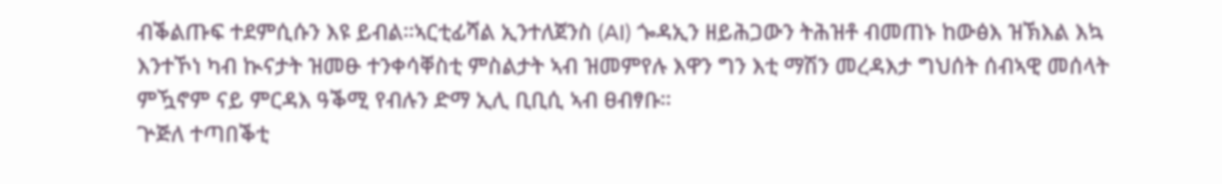ብቕልጡፍ ተደምሲሱን እዩ ይብል።ኣርቲፊሻል ኢንተለጀንስ (AI) ጐዳኢን ዘይሕጋውን ትሕዝቶ ብመጠኑ ከውፅእ ዝኽእል እኳ እንተኾነ ካብ ኲናታት ዝመፁ ተንቀሳቐስቲ ምስልታት ኣብ ዝመምየሉ እዋን ግን እቲ ማሽን መረዳእታ ግህሰት ሰብኣዊ መሰላት ምዃኖም ናይ ምርዳእ ዓቕሚ የብሉን ድማ ኢሊ ቢቢሲ ኣብ ፀብፃቡ።
ጕጅለ ተጣበቕቲ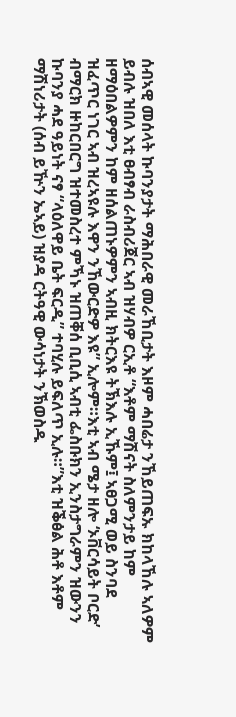ሰብኣዊ መሰላት ኩባንያታት ማሕበራዊ መራኸቢታት እዞም ሓበሬታ ንኸይጠፍኡ ክከላኸሉ ኣለዎም ይብሉ ዝበለ እቲ ፀብፃብ ራስብሪጀር ኣብ ዝሃብዎ ርኢቶ “እቶም ማሽናት ስለምንታይ ከም ዘማዕበልዎምን ከም ዘሰልጠኑዎምን ኣብዚ ክትርእዩ ትኽእሉ ኢኹም፤ ኣፀጋሚ ወይ ስንባደ ዝፈጥር ነገር ኣብ ዝረኣዩሉ እዋን ንኸውርድዎ እዩ” ኢሎም።እቲ ኣብ ሜታ ዘሎ ‘ኦቨርሳይት ቦርድ’ ብማርክ ዙከርበርግ ዝተመስረተ ምኻኑ ዝጠቐሰ ቢቢሲ ኣብቲ ፌስቡክን ኢንስታግራምን ዝውንን ኩባንያ ሓደ ዓይነት ናፃ “ላዕለዋይ ቤት ፍርዲ” ተባሂሉ ይፍለጥ ኢሉ።”እቲ ዝቕፅል ሕቶ እቶም ማሽነሪታት (ሰብ ይዅን ኤኣይ) ዝያዳ ርትዓዊ ውሳነታት ንኽወስዱ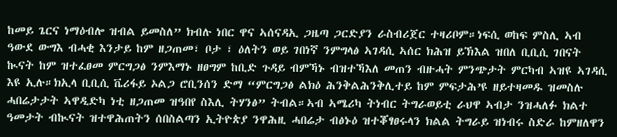ከመይ ጌርና ነማዕብሎ ዝብል ይመስለ” ክብሉ ነበር ዋና ኣሰናዳኢ ጋዜጣ ጋርድያን ራስብሪጀር ተዛሪቦም።ነፍሲ ወከፍ ምስሊ ኣብ ዓውደ ውግእ ብሓቂ እንታይ ከም ዘጋጠመ፣ ቦታ ፣ ዕለትን ወይ ገበነኛ ንምግላፅ ኣገዳሲ ኣሰር ክሕዝ ይኽእል ዝበለ ቢቢሲ ገበናት ኲናት ከም ዝተፈፀመ ምርግጋፅ ንምእማኑ ዘፀግም ከቢድ ጉዳይ ብምኻኑ ብዝተኻእለ መጠን ብዙሓት ምንጭታት ምርካብ ኣዝዩ ኣገዳሲ እዩ ኢሉ።ክኢላ ቢቢሲ ቬሪፋይ ኦልጋ ሮቢንሰን ድማ “ምርግጋፅ ልክዕ ሕንቅልሕንቅሊተይ ከም ምፍታሕ’ዩ ዘይተዛመዱ ዝመስሉ ሓበሬታታት ኣዋዲድካ ነቲ ዘጋጠመ ዝዓበየ ስእሊ ትሃንፅ” ትብል።ኣብ ኣሜሪካ ትነብር ትግራወይቲ ራህዋ ኣብታ ንዝሓለፉ ክልተ ዓመታት ብኲናት ዝተዋሕጠትን ሰበስልጣን ኢትዮጵያ ንዋሕዚ ሓበሬታ ብፅኑዕ ዝተቖፃፀሩላን ክልል ትግራይ ዝነብሩ ስድራ ከምዘለዋን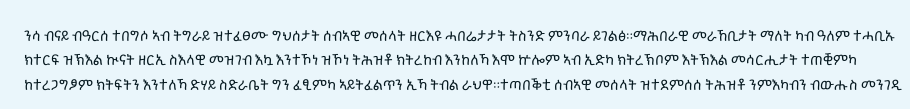ንሳ ብናይ ብዓርሰ ተበግሶ ኣብ ትግራይ ዝተፈፀሙ ግህሰታት ሰብኣዊ መሰላት ዘርእዩ ሓበሬታታት ትስንድ ምንባራ ይገልፅ።ማሕበራዊ መራኸቢታት ማለት ካብ ዓለም ተሓቢኡ ክተርፍ ዝኽእል ኲናት ዘርኢ ስእላዊ መዝገብ እኳ እንተኾነ ዝኾነ ትሕዝቶ ክትረከብ እንከለኻ እሞ ኵሎም ኣብ ኢድካ ክትረኽቦም እትኽእል መሳርሒታት ተጠቒምካ ከተረጋግፆም ክትፍትን እንተለኻ ድሃይ ስድራቤት ግን ፈፂምካ ኣይትፈልጥን ኢኻ ትብል ራህዋ።ተጣበቕቲ ሰብኣዊ መሰላት ዝተደምሰሰ ትሕዝቶ ንምእካብን ብውሑስ መንገዲ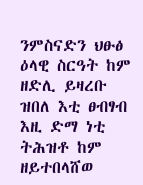ንምስናድን ህፁፅ ዕላዊ ስርዓት ከም ዘድሊ ይዛረቡ ዝበለ እቲ ፀብፃብ እዚ ድማ ነቲ ትሕዝቶ ከም ዘይተበላሸወ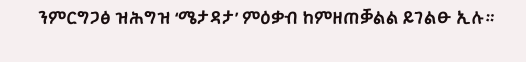ንምርግጋፅ ዝሕግዝ ‘ሜታዳታ’ ምዕቃብ ከምዘጠቓልል ይገልፁ ኢሉ።